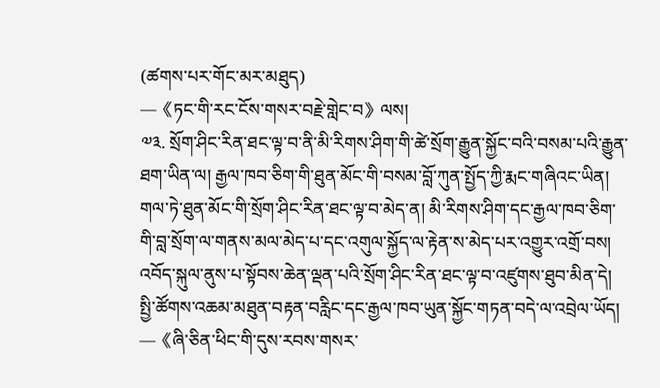(ཚགས་པར་གོང་མར་མཐུད)
—《ཏང་གི་རང་ངོས་གསར་བརྗེ་གླེང་བ》ལས།
༧༣. སྲོག་ཤིང་རིན་ཐང་ལྟ་བ་ནི་མི་རིགས་ཤིག་གི་ཚེ་སྲོག་རྒྱུན་སྐྱོང་བའི་བསམ་པའི་རྒྱུན་ཐག་ཡིན་ལ། རྒྱལ་ཁབ་ཅིག་གི་ཐུན་མོང་གི་བསམ་བློ་ཀུན་སྤྱོད་ཀྱི་རྨང་གཞིའང་ཡིན། གལ་ཏེ་ཐུན་མོང་གི་སྲོག་ཤིང་རིན་ཐང་ལྟ་བ་མེད་ན། མི་རིགས་ཤིག་དང་རྒྱལ་ཁབ་ཅིག་གི་བླ་སྲོག་ལ་གནས་མལ་མེད་པ་དང་འགུལ་སྐྱོད་ལ་རྟེན་ས་མེད་པར་འགྱུར་འགྲོ་བས། འབོད་སྐུལ་ནུས་པ་སྟོབས་ཆེན་ལྡན་པའི་སྲོག་ཤིང་རིན་ཐང་ལྟ་བ་འཛུགས་ཐུབ་མིན་དེ། སྤྱི་ཚོགས་འཆམ་མཐུན་བརྟན་བརླིང་དང་རྒྱལ་ཁབ་ཡུན་སྐྱོང་གཏན་བདེ་ལ་འབྲེལ་ཡོད།
—《ཞི་ཅིན་ཕིང་གི་དུས་རབས་གསར་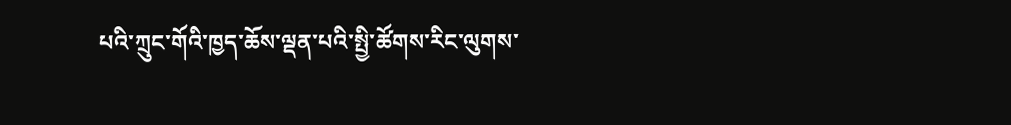པའི་ཀྲུང་གོའི་ཁྱད་ཆོས་ལྡན་པའི་སྤྱི་ཚོགས་རིང་ལུགས་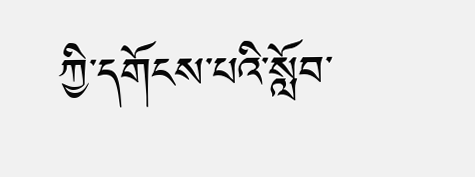ཀྱི་དགོངས་པའི་སློབ་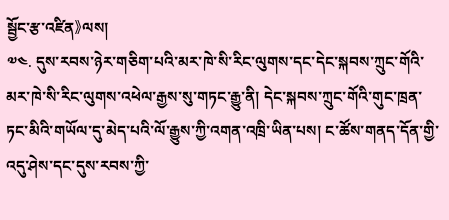སྦྱོང་རྩ་འཛིན》ལས།
༧༤. དུས་རབས་ཉེར་གཅིག་པའི་མར་ཁེ་སི་རིང་ལུགས་དང་དེང་སྐབས་ཀྲུང་གོའི་མར་ཁེ་སི་རིང་ལུགས་འཕེལ་རྒྱས་སུ་གཏང་རྒྱུ་ནི། དེང་སྐབས་ཀྲུང་གོའི་གུང་ཁྲན་ཏང་མིའི་གཡོལ་དུ་མེད་པའི་ལོ་རྒྱུས་ཀྱི་འགན་འཁྲི་ཡིན་པས། ང་ཚོས་གནད་དོན་གྱི་འདུ་ཤེས་དང་དུས་རབས་ཀྱི་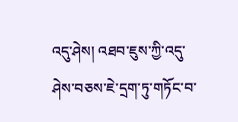འདུ་ཤེས། འཐབ་ཇུས་ཀྱི་འདུ་ཤེས་བཅས་ཇེ་དྲག་ཏུ་གཏོང་བ་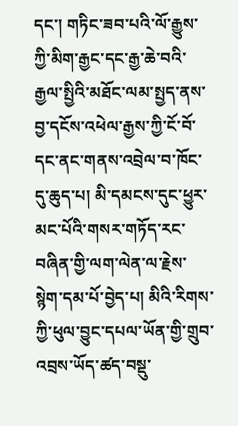དང་། གཏིང་ཟབ་པའི་ལོ་རྒྱུས་ཀྱི་མིག་རྒྱང་དང་རྒྱ་ཆེ་བའི་རྒྱལ་སྤྱིའི་མཐོང་ལམ་སྤྱད་ནས་བྱ་དངོས་འཕེལ་རྒྱས་ཀྱི་ངོ་བོ་དང་ནང་གནས་འབྲེལ་བ་ཁོང་དུ་ཆུད་པ། མི་དམངས་དུང་ཕྱུར་མང་པོའི་གསར་གཏོད་རང་བཞིན་གྱི་ལག་ལེན་ལ་རྗེས་སྙེག་དམ་པོ་བྱེད་པ། མིའི་རིགས་ཀྱི་ཕུལ་བྱུང་དཔལ་ཡོན་གྱི་གྲུབ་འབྲས་ཡོད་ཚད་བསྡུ་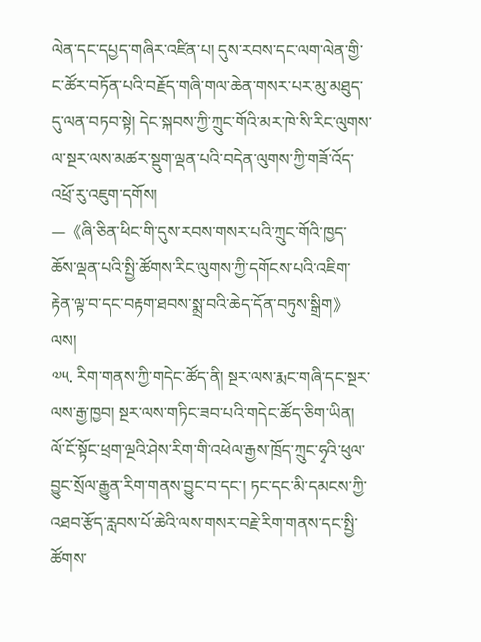ལེན་དང་དཔྱད་གཞིར་འཛིན་པ། དུས་རབས་དང་ལག་ལེན་གྱི་ང་ཚོར་བཏོན་པའི་བརྗོད་གཞི་གལ་ཆེན་གསར་པར་མུ་མཐུད་དུ་ལན་བཏབ་སྟེ། དེང་སྐབས་ཀྱི་ཀྲུང་གོའི་མར་ཁེ་སི་རིང་ལུགས་ལ་སྔར་ལས་མཚར་སྡུག་ལྡན་པའི་བདེན་ལུགས་ཀྱི་གཟོ་འོད་འཕྲོ་རུ་འཇུག་དགོས།
—《ཞི་ཅིན་ཕིང་གི་དུས་རབས་གསར་པའི་ཀྲུང་གོའི་ཁྱད་ཆོས་ལྡན་པའི་སྤྱི་ཚོགས་རིང་ལུགས་ཀྱི་དགོངས་པའི་འཇིག་རྟེན་ལྟ་བ་དང་བརྟག་ཐབས་སྨྲ་བའི་ཆེད་དོན་བཏུས་སྒྲིག》ལས།
༧༥. རིག་གནས་ཀྱི་གདེང་ཚོད་ནི། སྔར་ལས་རྨང་གཞི་དང་སྔར་ལས་རྒྱ་ཁྱབ། སྔར་ལས་གཏིང་ཟབ་པའི་གདེང་ཚོད་ཅིག་ཡིན། ལོ་ངོ་སྟོང་ཕྲག་ལྔའི་ཤེས་རིག་གི་འཕེལ་རྒྱས་ཁྲོད་ཀྲུང་ཧྭའི་ཕུལ་བྱུང་སྲོལ་རྒྱུན་རིག་གནས་བྱུང་བ་དང་། ཏང་དང་མི་དམངས་ཀྱི་འཐབ་རྩོད་རླབས་པོ་ཆེའི་ལས་གསར་བརྗེ་རིག་གནས་དང་སྤྱི་ཚོགས་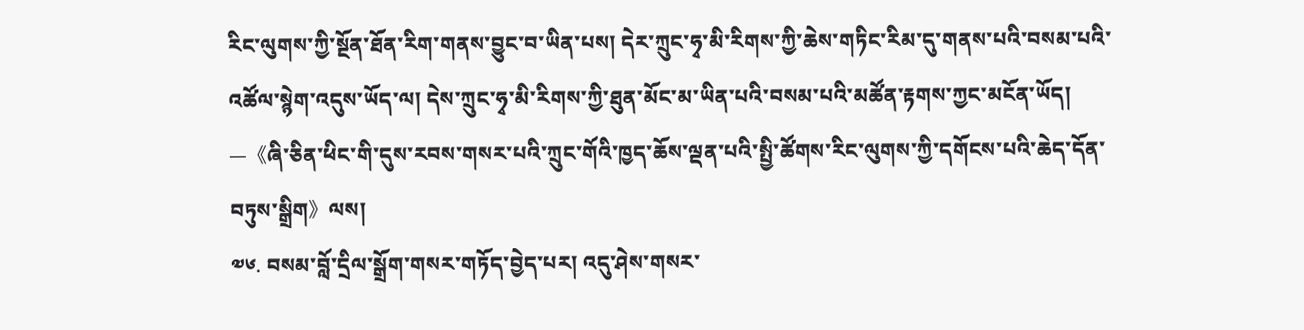རིང་ལུགས་ཀྱི་སྔོན་ཐོན་རིག་གནས་བྱུང་བ་ཡིན་པས། དེར་ཀྲུང་ཧྭ་མི་རིགས་ཀྱི་ཆེས་གཏིང་རིམ་དུ་གནས་པའི་བསམ་པའི་འཚོལ་སྙེག་འདུས་ཡོད་ལ། དེས་ཀྲུང་ཧྭ་མི་རིགས་ཀྱི་ཐུན་མོང་མ་ཡིན་པའི་བསམ་པའི་མཚོན་རྟགས་ཀྱང་མངོན་ཡོད།
—《ཞི་ཅིན་ཕིང་གི་དུས་རབས་གསར་པའི་ཀྲུང་གོའི་ཁྱད་ཆོས་ལྡན་པའི་སྤྱི་ཚོགས་རིང་ལུགས་ཀྱི་དགོངས་པའི་ཆེད་དོན་བཏུས་སྒྲིག》ལས།
༧༦. བསམ་བློ་དྲིལ་སྒྲོག་གསར་གཏོད་བྱེད་པར། འདུ་ཤེས་གསར་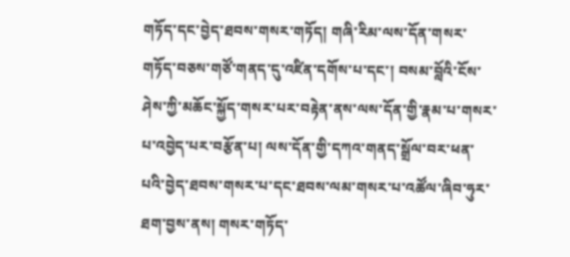གཏོད་དང་བྱེད་ཐབས་གསར་གཏོད། གཞི་རིམ་ལས་དོན་གསར་གཏོད་བཅས་གཙོ་གནད་དུ་འཛིན་དགོས་པ་དང་། བསམ་བློའི་ངོས་ཤེས་ཀྱི་མཆོང་སྐྱོད་གསར་པར་བརྟེན་ནས་ལས་དོན་གྱི་རྣམ་པ་གསར་པ་འབྱེད་པར་བརྩོན་པ། ལས་དོན་གྱི་དཀའ་གནད་སྒྲོལ་བར་ཕན་པའི་བྱེད་ཐབས་གསར་པ་དང་ཐབས་ལམ་གསར་པ་འཚོལ་ཞིབ་ཧུར་ཐག་བྱས་ནས། གསར་གཏོད་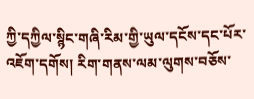ཀྱི་དཀྱིལ་སྙིང་གཞི་རིམ་གྱི་ཡུལ་དངོས་དང་པོར་འཇོག་དགོས། རིག་གནས་ལམ་ལུགས་བཅོས་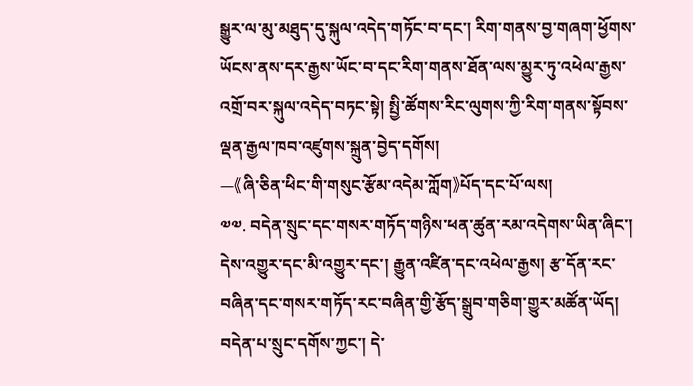སྒྱུར་ལ་མུ་མཐུད་དུ་སྐུལ་འདེད་གཏོང་བ་དང་། རིག་གནས་བྱ་གཞག་ཕྱོགས་ཡོངས་ནས་དར་རྒྱས་ཡོང་བ་དང་རིག་གནས་ཐོན་ལས་མྱུར་ཏུ་འཕེལ་རྒྱས་འགྲོ་བར་སྐུལ་འདེད་བཏང་སྟེ། སྤྱི་ཚོགས་རིང་ལུགས་ཀྱི་རིག་གནས་སྟོབས་ལྡན་རྒྱལ་ཁབ་འཛུགས་སྐྲུན་བྱེད་དགོས།
—《ཞི་ཅིན་ཕིང་གི་གསུང་རྩོམ་འདེམ་ཀློག》པོད་དང་པོ་ལས།
༧༧. བདེན་སྲུང་དང་གསར་གཏོད་གཉིས་ཕན་ཚུན་རམ་འདེགས་ཡིན་ཞིང་། དེས་འགྱུར་དང་མི་འགྱུར་དང་། རྒྱུན་འཛིན་དང་འཕེལ་རྒྱས། རྩ་དོན་རང་བཞིན་དང་གསར་གཏོད་རང་བཞིན་གྱི་རྩོད་སྒྲུབ་གཅིག་གྱུར་མཚོན་ཡོད། བདེན་པ་སྲུང་དགོས་ཀྱང་། དེ་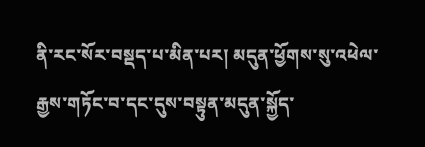ནི་རང་སོར་བསྡད་པ་མིན་པར། མདུན་ཕྱོགས་སུ་འཕེལ་རྒྱས་གཏོང་བ་དང་དུས་བསྟུན་མདུན་སྐྱོད་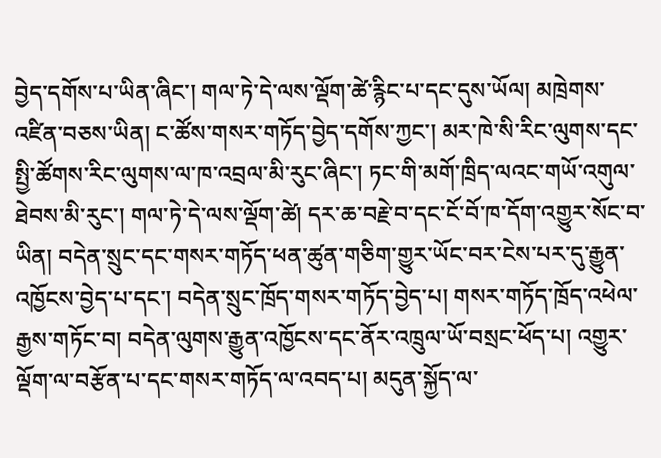བྱེད་དགོས་པ་ཡིན་ཞིང་། གལ་ཏེ་དེ་ལས་ལྡོག་ཚེ་རྙིང་པ་དང་དུས་ཡོལ། མཁྲེགས་འཛིན་བཅས་ཡིན། ང་ཚོས་གསར་གཏོད་བྱེད་དགོས་ཀྱང་། མར་ཁེ་སི་རིང་ལུགས་དང་སྤྱི་ཚོགས་རིང་ལུགས་ལ་ཁ་འབྲལ་མི་རུང་ཞིང་། ཏང་གི་མགོ་ཁྲིད་ལའང་གཡོ་འགུལ་ཐེབས་མི་རུང་། གལ་ཏེ་དེ་ལས་ལྡོག་ཚེ། དར་ཆ་བརྗེ་བ་དང་ངོ་བོ་ཁ་དོག་འགྱུར་སོང་བ་ཡིན། བདེན་སྲུང་དང་གསར་གཏོད་ཕན་ཚུན་གཅིག་གྱུར་ཡོང་བར་ངེས་པར་དུ་རྒྱུན་འཁྱོངས་བྱེད་པ་དང་། བདེན་སྲུང་ཁྲོད་གསར་གཏོད་བྱེད་པ། གསར་གཏོད་ཁྲོད་འཕེལ་རྒྱས་གཏོང་བ། བདེན་ལུགས་རྒྱུན་འཁྱོངས་དང་ནོར་འཁྲུལ་ཡོ་བསྲང་ཕོད་པ། འགྱུར་ལྡོག་ལ་བརྩོན་པ་དང་གསར་གཏོད་ལ་འབད་པ། མདུན་སྐྱོད་ལ་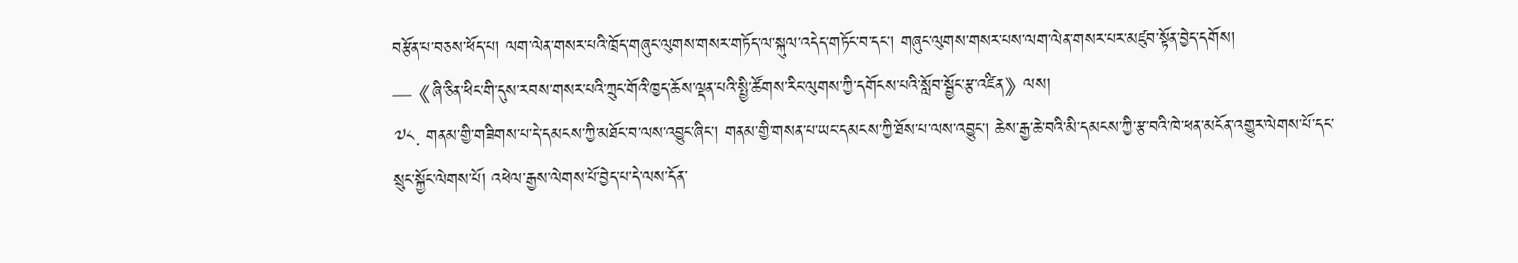བརྩོན་པ་བཅས་ཕོད་པ། ལག་ལེན་གསར་པའི་ཁྲོད་གཞུང་ལུགས་གསར་གཏོད་ལ་སྐུལ་འདེད་གཏོང་བ་དང་། གཞུང་ལུགས་གསར་པས་ལག་ལེན་གསར་པར་མཛུབ་སྟོན་བྱེད་དགོས།
—《ཞི་ཅིན་ཕིང་གི་དུས་རབས་གསར་པའི་ཀྲུང་གོའི་ཁྱད་ཆོས་ལྡན་པའི་སྤྱི་ཚོགས་རིང་ལུགས་ཀྱི་དགོངས་པའི་སློབ་སྦྱོང་རྩ་འཛིན》ལས།
༧༨. གནམ་གྱི་གཟིགས་པ་དེ་དམངས་ཀྱི་མཐོང་བ་ལས་འབྱུང་ཞིང་། གནམ་གྱི་གསན་པ་ཡང་དམངས་ཀྱི་ཐོས་པ་ལས་འབྱུང་། ཆེས་རྒྱ་ཆེ་བའི་མི་དམངས་ཀྱི་རྩ་བའི་ཁེ་ཕན་མངོན་འགྱུར་ལེགས་པོ་དང་སྲུང་སྐྱོང་ལེགས་པོ། འཕེལ་རྒྱས་ལེགས་པོ་བྱེད་པ་དེ་ལས་དོན་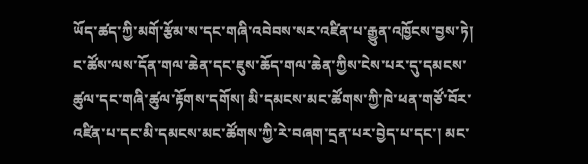ཡོད་ཚད་ཀྱི་མགོ་རྩོམ་ས་དང་གཞི་འབེབས་སར་འཛིན་པ་རྒྱུན་འཁྱོངས་བྱས་ཏེ། ང་ཚོས་ལས་དོན་གལ་ཆེན་དང་ཇུས་ཆོད་གལ་ཆེན་ཀྱིས་ངེས་པར་དུ་དམངས་ཚུལ་དང་གཞི་ཚུལ་རྟོགས་དགོས། མི་དམངས་མང་ཚོགས་ཀྱི་ཁེ་ཕན་གཙོ་བོར་འཛིན་པ་དང་མི་དམངས་མང་ཚོགས་ཀྱི་རེ་བཞག་དྲན་པར་བྱེད་པ་དང་། མང་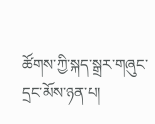ཚོགས་ཀྱི་སྐད་སྒྲར་གཞུང་དྲང་མོས་ཉན་པ།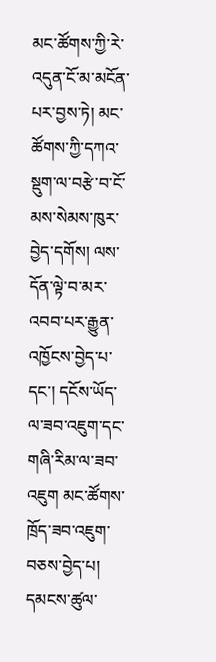མང་ཚོགས་ཀྱི་རེ་འདུན་ངོ་མ་མངོན་པར་བྱས་ཏེ། མང་ཚོགས་ཀྱི་དཀའ་སྡུག་ལ་བརྩེ་བ་ངོ་མས་སེམས་ཁུར་བྱེད་དགོས། ལས་དོན་ལྟེ་བ་མར་འབབ་པར་རྒྱུན་འཁྱོངས་བྱེད་པ་དང་། དངོས་ཡོད་ལ་ཟབ་འཇུག་དང་གཞི་རིམ་ལ་ཟབ་འཇུག མང་ཚོགས་ཁྲོད་ཟབ་འཇུག་བཅས་བྱེད་པ། དམངས་ཚུལ་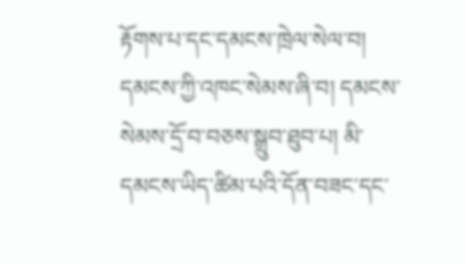རྟོགས་པ་དང་དམངས་ཁྲེལ་སེལ་བ། དམངས་ཀྱི་འཁང་སེམས་ཞི་བ། དམངས་སེམས་དྲོ་བ་བཅས་སྒྲུབ་ཐུབ་པ། མི་དམངས་ཡིད་ཚིམ་པའི་དོན་བཟང་དང་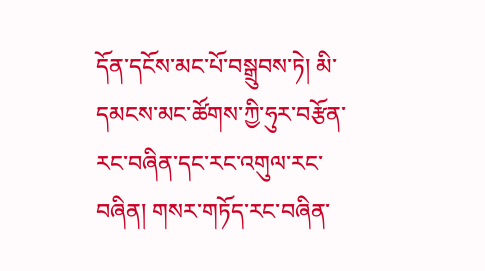དོན་དངོས་མང་པོ་བསྒྲུབས་ཏེ། མི་དམངས་མང་ཚོགས་ཀྱི་ཧུར་བརྩོན་རང་བཞིན་དང་རང་འགུལ་རང་བཞིན། གསར་གཏོད་རང་བཞིན་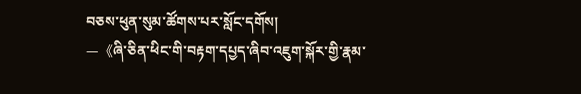བཅས་ཕུན་སུམ་ཚོགས་པར་སློང་དགོས།
—《ཞི་ཅིན་ཕིང་གི་བརྟག་དཔྱད་ཞིབ་འཇུག་སྐོར་གྱི་རྣམ་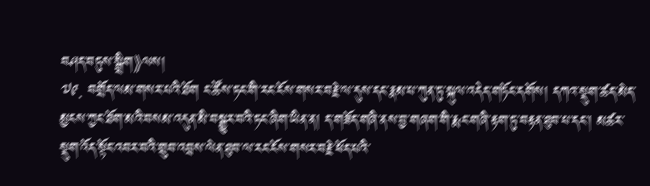བཤད་བཏུས་སྒྲིག》ལས།
༧༩. བགྲོད་ལམ་གསར་པའི་ཐོག ང་ཚོས་ཏང་གི་རང་ངོས་གསར་བརྗེ་ལ་དུས་དང་རྣམ་པ་ཀུན་ཏུ་སྐུལ་འདེད་གཏོང་དགོས། དཀའ་སྡུག་ཚད་མེད་མྱངས་ཀྱང་ཐོག་མའི་བསམ་འདུན་མི་བསྒྱུར་བའི་ཏང་ཞིག་ཡིན་ན། ད་གཟོད་གཞི་ནས་བྱ་གཞག་གི་རྨང་གཞི་རྟག་ཏུ་བརྟན་ཐུབ་པ་དང་། མཚར་སྡུག་འོད་སྟོང་འབར་བའི་གྲུབ་འབྲས་ལེན་ཐུབ་ལ་རང་ངོས་གསར་བརྗེ་ཕོད་པའི་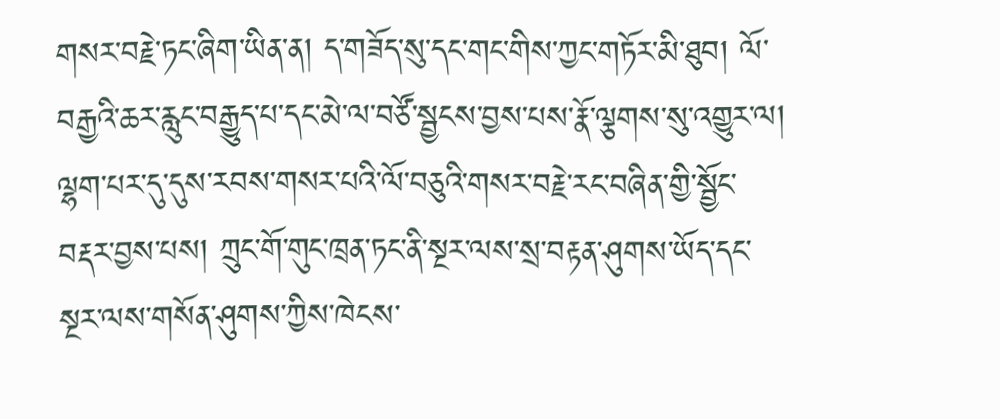གསར་བརྗེ་ཏང་ཞིག་ཡིན་ན། ད་གཟོད་སུ་དང་གང་གིས་ཀྱང་གཏོར་མི་ཐུབ། ལོ་བརྒྱའི་ཆར་རླུང་བརྒྱུད་པ་དང་མེ་ལ་བཙོ་སྦྱངས་བྱས་པས་རྣོ་ལྕགས་སུ་འགྱུར་ལ། ལྷག་པར་དུ་དུས་རབས་གསར་པའི་ལོ་བཅུའི་གསར་བརྗེ་རང་བཞིན་གྱི་སྦྱོང་བརྡར་བྱས་པས། ཀྲུང་གོ་གུང་ཁྲན་ཏང་ནི་སྔར་ལས་སྲ་བརྟན་ཤུགས་ཡོད་དང་སྔར་ལས་གསོན་ཤུགས་ཀྱིས་ཁེངས་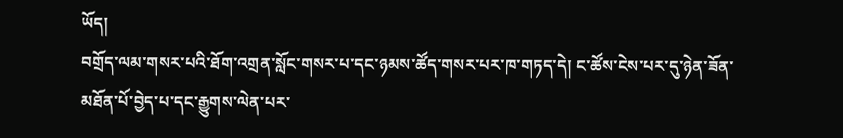ཡོད།
བགྲོད་ལམ་གསར་པའི་ཐོག་འགྲན་སློང་གསར་པ་དང་ཉམས་ཚོད་གསར་པར་ཁ་གཏད་དེ། ང་ཚོས་ངེས་པར་དུ་ཉེན་ཟོན་མཐོན་པོ་བྱེད་པ་དང་རྒྱུགས་ལེན་པར་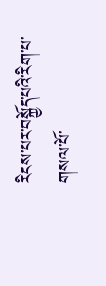རིངས་པར་བསྐྱོད་པའི་རིག་པ་གསལ་པོ་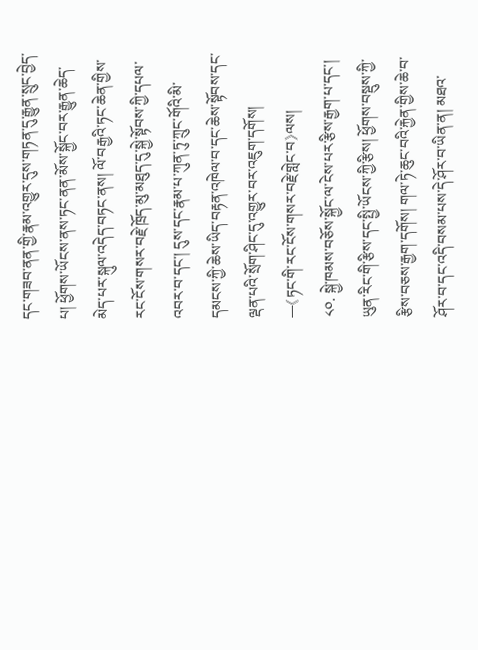དང་གཟབ་ནན་གྱི་རྣམ་འགྱུར་དུས་གཏན་དུ་རྒྱུན་སྲུང་བྱེད་པ། ཕྱོགས་ཡོངས་ནས་ཏང་ནན་མོས་སྐྱོང་བར་རྒྱུན་ཆེད་མེད་པར་སྐུལ་འདེད་བཏང་ནས། ལོ་བརྒྱའི་ཏང་ཆེན་གྱིས་རང་ངོས་གསར་བརྗེ་ཁྲོད་མུ་མཐུད་དུ་སྐྱེ་སྟོབས་ཀྱི་དཔལ་འབར་བ་དང་། དུས་དང་རྣམ་པ་ཀུན་ཏུ་ཀྲུང་གོའི་མི་དམངས་ཀྱི་ཆེས་ཡིད་བརྟན་འཁེལ་བ་དང་ཆེས་སྟོབས་དང་ལྡན་པའི་སྲོག་ཤིང་དུ་འགྱུར་བར་འཇུག་དགོས།
—《ཏང་གི་རང་ངོས་གསར་བརྗེ་གླེང་བ》ལས།
༨༠. སྐྱེ་ཁམས་བཅོས་སྐྱོང་ལ་ངེས་པར་རྩིས་རྒྱག་པ་དང་། ཡུན་རིང་གི་རྩིས་དང་སྤྱི་ཡོངས་ཀྱི་རྩིས། ཕྱོགས་བསྡུས་ཀྱི་རྩིས་བཅས་རྒྱག་དགོས། གལ་ཏེ་ཆུང་བའི་རྐྱེན་གྱིས་ཆེ་བ་ཤོར་བ་དང་འདི་བསམ་པས་དེ་ཤོར་བ་ཡིན་ན། མཐའ་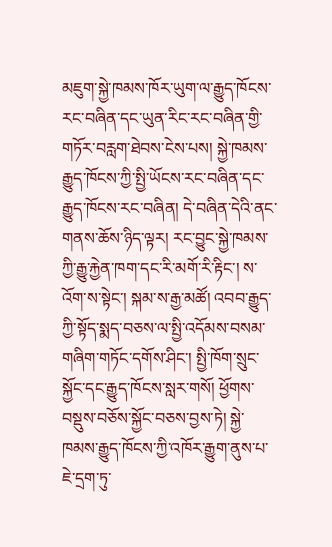མཇུག་སྐྱེ་ཁམས་ཁོར་ཡུག་ལ་རྒྱུད་ཁོངས་རང་བཞིན་དང་ཡུན་རིང་རང་བཞིན་གྱི་གཏོར་བརླག་ཐེབས་ངེས་པས། སྐྱེ་ཁམས་རྒྱུད་ཁོངས་ཀྱི་སྤྱི་ཡོངས་རང་བཞིན་དང་རྒྱུད་ཁོངས་རང་བཞིན། དེ་བཞིན་དེའི་ནང་གནས་ཆོས་ཉིད་ལྟར། རང་བྱུང་སྐྱེ་ཁམས་ཀྱི་རྒྱུ་རྐྱེན་ཁག་དང་རི་མགོ་རི་རྟིང་། ས་འོག་ས་སྟེང་། སྐམ་ས་རྒྱ་མཚོ། འབབ་རྒྱུད་ཀྱི་སྟོད་སྨད་བཅས་ལ་སྤྱི་འདོམས་བསམ་གཞིག་གཏོང་དགོས་ཤིང་། སྤྱི་ཁོག་སྲུང་སྐྱོང་དང་རྒྱུད་ཁོངས་སླར་གསོ། ཕྱོགས་བསྡུས་བཅོས་སྐྱོང་བཅས་བྱས་ཏེ། སྐྱེ་ཁམས་རྒྱུད་ཁོངས་ཀྱི་འཁོར་རྒྱུག་ནུས་པ་ཇེ་དྲག་ཏུ་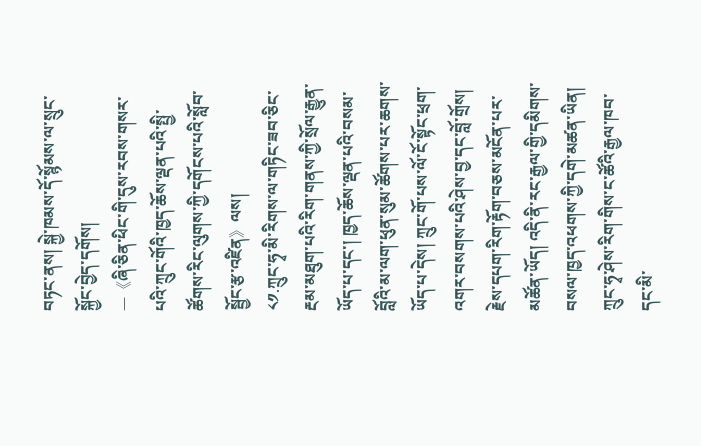བཏང་ནས། སྐྱེ་ཁམས་དོ་སྙོམས་ལ་སྲུང་སྐྱོང་བྱེད་དགོས།
—《ཞི་ཅིན་ཕིང་གི་དུས་རབས་གསར་པའི་ཀྲུང་གོའི་ཁྱད་ཆོས་ལྡན་པའི་སྤྱི་ཚོགས་རིང་ལུགས་ཀྱི་དགོངས་པའི་སློབ་སྦྱོང་རྩ་འཛིན》ལས།
༨༡.ཀྲུང་ཧྭ་མི་རིགས་ལ་གཏིང་ཟབ་ཅིང་རྔམ་མཐུག་པའི་རིག་གནས་ཀྱི་སྲོལ་རྒྱུན་ཡོད་པ་དང་། ཁྱད་ཆོས་ལྡན་པའི་བསམ་བློའི་མ་ལག་ཕུན་སུམ་ཚོགས་པར་ཆགས་ཡོད་པ་དེས། ཀྲུང་གོ་པས་ལོ་ངོ་སྟོང་ཕྲག་འགར་བསགས་པའི་ཤེས་བྱ་དང་བློ་གྲོས། རྗེས་དཔག་རིག་རྟོག་བཅས་མངོན་པར་མཚོན་ཡོད། འདི་ནི་རང་རྒྱལ་གྱི་དམིགས་བསལ་ཁྱད་འཕགས་ཀྱི་དགེ་མཚན་ཡིན། ཀྲུང་ཧྭ་ཤེས་རིག་གིས་ང་ཚོའི་རྒྱལ་ཁབ་དང་མི་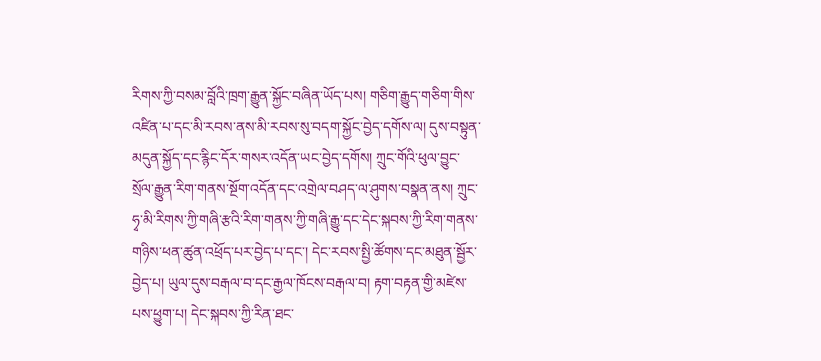རིགས་ཀྱི་བསམ་བློའི་ཁྲག་རྒྱུན་སྐྱོང་བཞིན་ཡོད་པས། གཅིག་རྒྱུད་གཅིག་གིས་འཛིན་པ་དང་མི་རབས་ནས་མི་རབས་སུ་བདག་སྐྱོང་བྱེད་དགོས་ལ། དུས་བསྟུན་མདུན་སྐྱོད་དང་རྙིང་དོར་གསར་འདོན་ཡང་བྱེད་དགོས། ཀྲུང་གོའི་ཕུལ་བྱུང་སྲོལ་རྒྱུན་རིག་གནས་སྔོག་འདོན་དང་འགྲེལ་བཤད་ལ་ཤུགས་བསྣན་ནས། ཀྲུང་ཧྭ་མི་རིགས་ཀྱི་གཞི་རྩའི་རིག་གནས་ཀྱི་གཞི་རྒྱུ་དང་དེང་སྐབས་ཀྱི་རིག་གནས་གཉིས་ཕན་ཚུན་འཕྲོད་པར་བྱེད་པ་དང་། དེང་རབས་སྤྱི་ཚོགས་དང་མཐུན་སྦྱོར་བྱེད་པ། ཡུལ་དུས་བརྒལ་བ་དང་རྒྱལ་ཁོངས་བརྒལ་བ། རྟག་བརྟན་གྱི་མཛེས་པས་ཕྱུག་པ། དེང་སྐབས་ཀྱི་རིན་ཐང་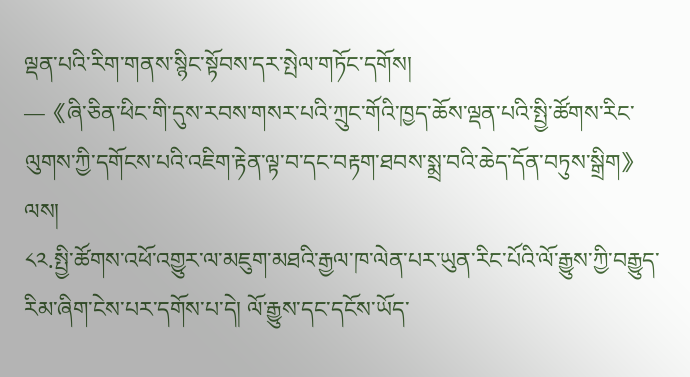ལྡན་པའི་རིག་གནས་སྙིང་སྟོབས་དར་སྤེལ་གཏོང་དགོས།
—《ཞི་ཅིན་ཕིང་གི་དུས་རབས་གསར་པའི་ཀྲུང་གོའི་ཁྱད་ཆོས་ལྡན་པའི་སྤྱི་ཚོགས་རིང་ལུགས་ཀྱི་དགོངས་པའི་འཇིག་རྟེན་ལྟ་བ་དང་བརྟག་ཐབས་སྨྲ་བའི་ཆེད་དོན་བཏུས་སྒྲིག》ལས།
༨༢.སྤྱི་ཚོགས་འཕོ་འགྱུར་ལ་མཇུག་མཐའི་རྒྱལ་ཁ་ལེན་པར་ཡུན་རིང་པོའི་ལོ་རྒྱུས་ཀྱི་བརྒྱུད་རིམ་ཞིག་ངེས་པར་དགོས་པ་དེ། ལོ་རྒྱུས་དང་དངོས་ཡོད་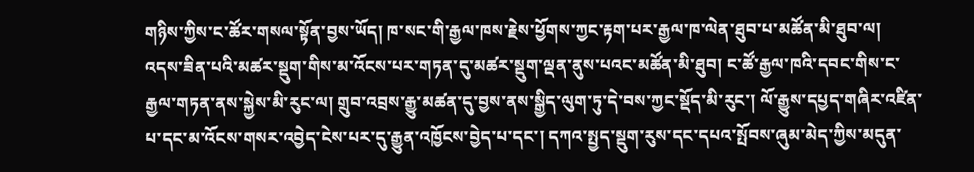གཉིས་ཀྱིས་ང་ཚོར་གསལ་སྟོན་བྱས་ཡོད། ཁ་སང་གི་རྒྱལ་ཁས་རྗེས་ཕྱོགས་ཀྱང་རྟག་པར་རྒྱལ་ཁ་ལེན་ཐུབ་པ་མཚོན་མི་ཐུབ་ལ། འདས་ཟིན་པའི་མཚར་སྡུག་གིས་མ་འོངས་པར་གཏན་དུ་མཚར་སྡུག་ལྡན་ནུས་པའང་མཚོན་མི་ཐུབ། ང་ཚོ་རྒྱལ་ཁའི་དབང་གིས་ང་རྒྱལ་གཏན་ནས་སྐྱེས་མི་རུང་ལ། གྲུབ་འབྲས་རྒྱུ་མཚན་དུ་བྱས་ནས་སྒྱིད་ལུག་ཏུ་དེ་བས་ཀྱང་སྡོད་མི་རུང་། ལོ་རྒྱུས་དཔྱད་གཞིར་འཛིན་པ་དང་མ་འོངས་གསར་འབྱེད་ངེས་པར་དུ་རྒྱུན་འཁྱོངས་བྱེད་པ་དང་། དཀའ་སྤྱད་སྡུག་རུས་དང་དཔའ་སྤོབས་ཞུམ་མེད་ཀྱིས་མདུན་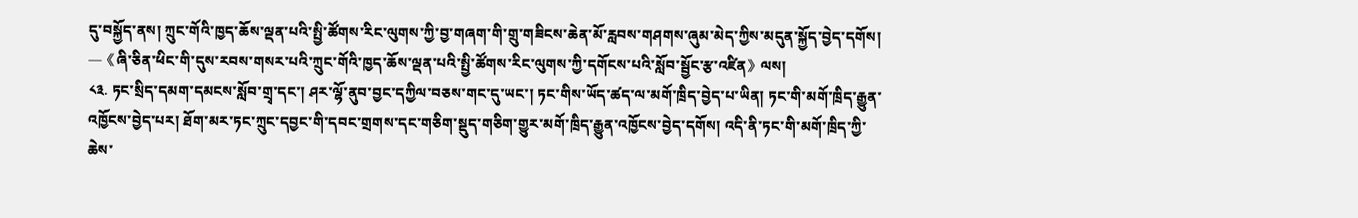དུ་བསྐྱོད་ནས། ཀྲུང་གོའི་ཁྱད་ཆོས་ལྡན་པའི་སྤྱི་ཚོགས་རིང་ལུགས་ཀྱི་བྱ་གཞག་གི་གྲུ་གཟིངས་ཆེན་མོ་རླབས་གཤགས་ཞུམ་མེད་ཀྱིས་མདུན་སྐྱོད་བྱེད་དགོས།
—《ཞི་ཅིན་ཕིང་གི་དུས་རབས་གསར་པའི་ཀྲུང་གོའི་ཁྱད་ཆོས་ལྡན་པའི་སྤྱི་ཚོགས་རིང་ལུགས་ཀྱི་དགོངས་པའི་སློབ་སྦྱོང་རྩ་འཛིན》ལས།
༨༣. ཏང་སྲིད་དམག་དམངས་སློབ་གྲྭ་དང་། ཤར་ལྷོ་ནུབ་བྱང་དཀྱིལ་བཅས་གང་དུ་ཡང་། ཏང་གིས་ཡོད་ཚད་ལ་མགོ་ཁྲིད་བྱེད་པ་ཡིན། ཏང་གི་མགོ་ཁྲིད་རྒྱུན་འཁྱོངས་བྱེད་པར། ཐོག་མར་ཏང་ཀྲུང་དབྱང་གི་དབང་གྲགས་དང་གཅིག་སྡུད་གཅིག་གྱུར་མགོ་ཁྲིད་རྒྱུན་འཁྱོངས་བྱེད་དགོས། འདི་ནི་ཏང་གི་མགོ་ཁྲིད་ཀྱི་ཆེས་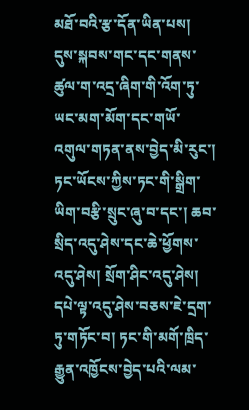མཐོ་བའི་རྩ་དོན་ཡིན་པས། དུས་སྐབས་གང་དང་གནས་ཚུལ་ག་འདྲ་ཞིག་གི་འོག་ཏུ་ཡང་མག་མོག་དང་གཡོ་འགུལ་གཏན་ནས་བྱེད་མི་རུང་། ཏང་ཡོངས་ཀྱིས་ཏང་གི་སྒྲིག་ཡིག་བརྩི་སྲུང་ཞུ་བ་དང་། ཆབ་སྲིད་འདུ་ཤེས་དང་ཆེ་ཕྱོགས་འདུ་ཤེས། སྲོག་ཤིང་འདུ་ཤེས། དཔེ་ལྟ་འདུ་ཤེས་བཅས་ཇེ་དྲག་ཏུ་གཏོང་བ། ཏང་གི་མགོ་ཁྲིད་རྒྱུན་འཁྱོངས་བྱེད་པའི་ལམ་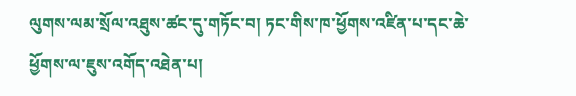ལུགས་ལམ་སྲོལ་འཐུས་ཚང་དུ་གཏོང་བ། ཏང་གིས་ཁ་ཕྱོགས་འཛིན་པ་དང་ཆེ་ཕྱོགས་ལ་ཇུས་འགོད་འཐེན་པ།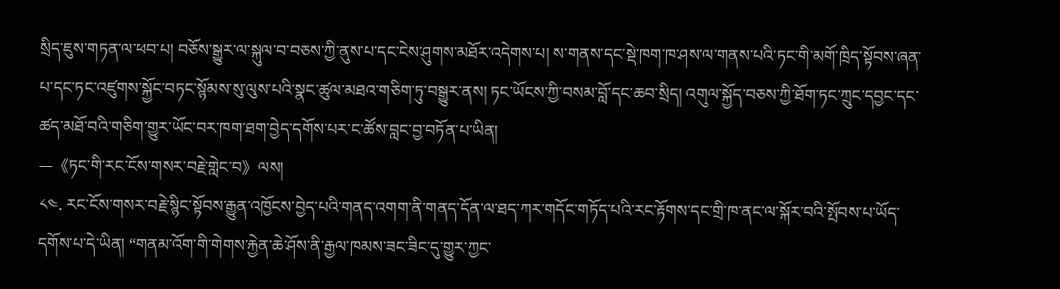སྲིད་ཇུས་གཏན་ལ་ཕབ་པ། བཅོས་སྒྱུར་ལ་སྐུལ་བ་བཅས་ཀྱི་ནུས་པ་དང་ངེས་ཤུགས་མཐོར་འདེགས་པ། ས་གནས་དང་སྡེ་ཁག་ཁ་ཤས་ལ་གནས་པའི་ཏང་གི་མགོ་ཁྲིད་སྟོབས་ཞན་པ་དང་ཏང་འཛུགས་སྐྱོང་བཏང་སྙོམས་སུ་ལུས་པའི་སྣང་ཚུལ་མཐའ་གཅིག་ཏུ་བསྒྱུར་ནས། ཏང་ཡོངས་ཀྱི་བསམ་བློ་དང་ཆབ་སྲིད། འགུལ་སྐྱོད་བཅས་ཀྱི་ཐོག་ཏང་ཀྲུང་དབྱང་དང་ཚད་མཐོ་བའི་གཅིག་གྱུར་ཡོང་བར་ཁག་ཐག་བྱེད་དགོས་པར་ང་ཚོས་བླང་བྱ་བཏོན་པ་ཡིན།
—《ཏང་གི་རང་ངོས་གསར་བརྗེ་གླེང་བ》ལས།
༨༤. རང་ངོས་གསར་བརྗེ་སྙིང་སྟོབས་རྒྱུན་འཁྱོངས་བྱེད་པའི་གནད་འགག་ནི་གནད་དོན་ལ་ཐད་ཀར་གདོང་གཏོད་པའི་རང་རྟོགས་དང་གྲི་ཁ་ནང་ལ་སྐོར་བའི་སྤོབས་པ་ཡོད་དགོས་པ་དེ་ཡིན། “གནམ་འོག་གི་གེགས་རྐྱེན་ཆེ་ཤོས་ནི་རྒྱལ་ཁམས་ཟང་ཟིང་དུ་གྱུར་ཀྱང་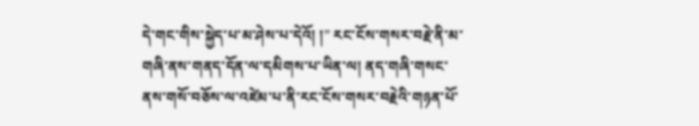དེ་གང་གིས་སྐྱེད་པ་མ་ཤེས་པ་དེའོ། །” རང་ངོས་གསར་བརྗེ་ནི་མ་གཞི་ནས་གནད་དོན་ལ་དམིགས་པ་ཡིན་ལ། ནད་གཞི་གསང་ནས་གསོ་བཅོས་ལ་འཛེམ་པ་ནི་རང་ངོས་གསར་བརྗེའི་གཉན་པོ་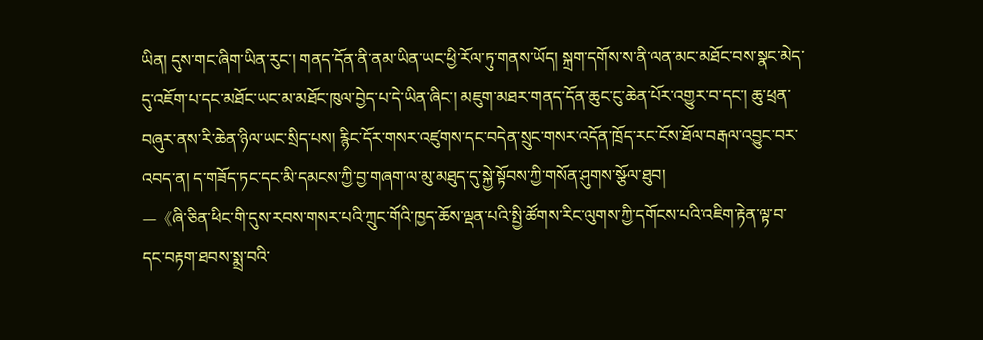ཡིན། དུས་གང་ཞིག་ཡིན་རུང་། གནད་དོན་ནི་ནམ་ཡིན་ཡང་ཕྱི་རོལ་ཏུ་གནས་ཡོད། སྐྲག་དགོས་ས་ནི་ལན་མང་མཐོང་བས་སྣང་མེད་དུ་འཇོག་པ་དང་མཐོང་ཡང་མ་མཐོང་ཁུལ་བྱེད་པ་དེ་ཡིན་ཞིང་། མཇུག་མཐར་གནད་དོན་ཆུང་ངུ་ཆེན་པོར་འགྱུར་བ་དང་། ཆུ་ཕྲན་བཞུར་ནས་རི་ཆེན་ཉིལ་ཡང་སྲིད་པས། རྙིང་དོར་གསར་འཛུགས་དང་བདེན་སྲུང་གསར་འདོན་ཁྲོད་རང་ངོས་ཐོལ་བརྒལ་འབྱུང་བར་འབད་ན། ད་གཟོད་ཏང་དང་མི་དམངས་ཀྱི་བྱ་གཞག་ལ་མུ་མཐུད་དུ་སྐྱེ་སྟོབས་ཀྱི་གསོན་ཤུགས་སྩོལ་ཐུབ།
—《ཞི་ཅིན་ཕིང་གི་དུས་རབས་གསར་པའི་ཀྲུང་གོའི་ཁྱད་ཆོས་ལྡན་པའི་སྤྱི་ཚོགས་རིང་ལུགས་ཀྱི་དགོངས་པའི་འཇིག་རྟེན་ལྟ་བ་དང་བརྟག་ཐབས་སྨྲ་བའི་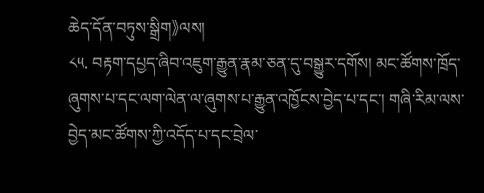ཆེད་དོན་བཏུས་སྒྲིག》ལས།
༨༥. བརྟག་དཔྱད་ཞིབ་འཇུག་རྒྱུན་རྣམ་ཅན་དུ་བསྒྱུར་དགོས། མང་ཚོགས་ཁྲོད་ཞུགས་པ་དང་ལག་ལེན་ལ་ཞུགས་པ་རྒྱུན་འཁྱོངས་བྱེད་པ་དང་། གཞི་རིམ་ལས་བྱེད་མང་ཚོགས་ཀྱི་འདོད་པ་དང་བྲེལ་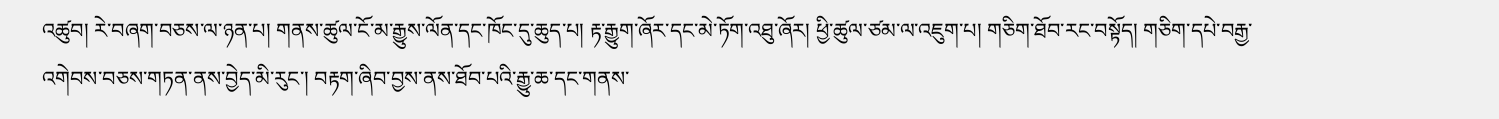འཚུབ། རེ་བཞག་བཅས་ལ་ཉན་པ། གནས་ཚུལ་ངོ་མ་རྒྱུས་ལོན་དང་ཁོང་དུ་ཆུད་པ། རྟ་རྒྱུག་ཞོར་དང་མེ་ཏོག་འཐུ་ཞོར། ཕྱི་ཚུལ་ཙམ་ལ་འཇུག་པ། གཅིག་ཐོབ་རང་བསྟོད། གཅིག་དཔེ་བརྒྱ་འགེབས་བཅས་གཏན་ནས་བྱེད་མི་རུང་། བརྟག་ཞིབ་བྱས་ནས་ཐོབ་པའི་རྒྱུ་ཆ་དང་གནས་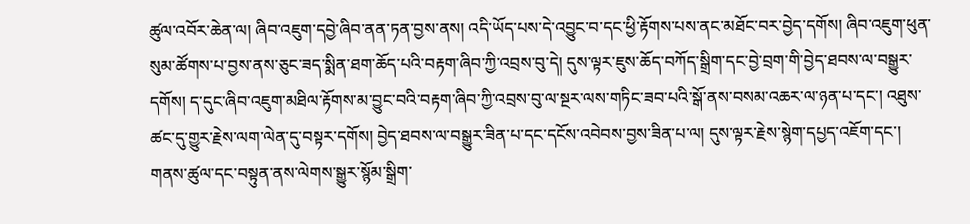ཚུལ་འབོར་ཆེན་ལ། ཞིབ་འཇུག་དབྱེ་ཞིབ་ནན་ཏན་བྱས་ནས། འདི་ཡོད་པས་དེ་འབྱུང་བ་དང་ཕྱི་རྟོགས་པས་ནང་མཐོང་བར་བྱེད་དགོས། ཞིབ་འཇུག་ཕུན་སུམ་ཚོགས་པ་བྱས་ནས་ཅུང་ཟད་སྨིན་ཐག་ཆོད་པའི་བརྟག་ཞིབ་ཀྱི་འབྲས་བུ་དེ། དུས་ལྟར་ཇུས་ཆོད་བཀོད་སྒྲིག་དང་བྱེ་བྲག་གི་བྱེད་ཐབས་ལ་བསྒྱུར་དགོས། ད་དུང་ཞིབ་འཇུག་མཐིལ་རྟོགས་མ་བྱུང་བའི་བརྟག་ཞིབ་ཀྱི་འབྲས་བུ་ལ་སྔར་ལས་གཏིང་ཟབ་པའི་སྒོ་ནས་བསམ་འཆར་ལ་ཉན་པ་དང་། འཐུས་ཚང་དུ་གྱུར་རྗེས་ལག་ལེན་དུ་བསྟར་དགོས། བྱེད་ཐབས་ལ་བསྒྱུར་ཟིན་པ་དང་དངོས་འབེབས་བྱས་ཟིན་པ་ལ། དུས་ལྟར་རྗེས་སྙེག་དཔྱད་འཇོག་དང་། གནས་ཚུལ་དང་བསྟུན་ནས་ལེགས་སྒྱུར་སྙོམ་སྒྲིག་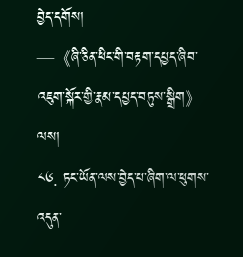བྱེད་དགོས།
—《ཞི་ཅིན་ཕིང་གི་བརྟག་དཔྱད་ཞིབ་འཇུག་སྐོར་གྱི་རྣམ་དཔྱད་བཏུས་སྒྲིག》ལས།
༨༦. ཏང་ཡོན་ལས་བྱེད་པ་ཞིག་ལ་ཕུགས་འདུན་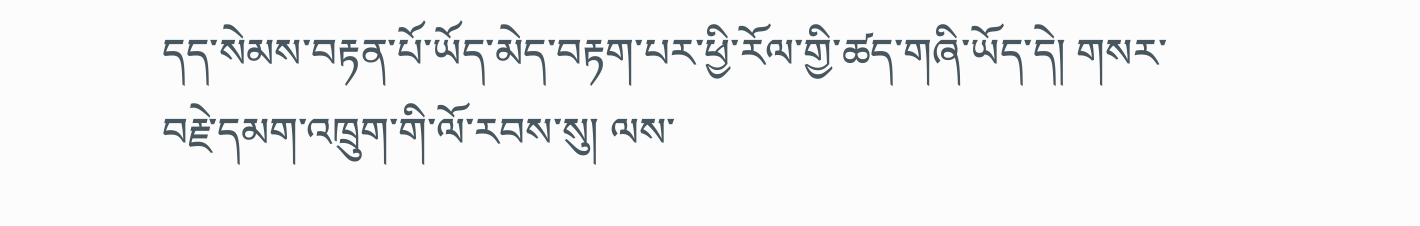དད་སེམས་བརྟན་པོ་ཡོད་མེད་བརྟག་པར་ཕྱི་རོལ་གྱི་ཚད་གཞི་ཡོད་དེ། གསར་བརྗེ་དམག་འཁྲུག་གི་ལོ་རབས་སུ། ལས་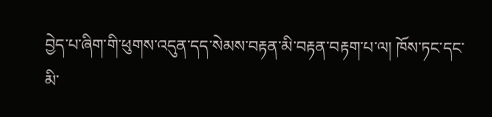བྱེད་པ་ཞིག་གི་ཕུགས་འདུན་དད་སེམས་བརྟན་མི་བརྟན་བརྟག་པ་ལ། ཁོས་ཏང་དང་མི་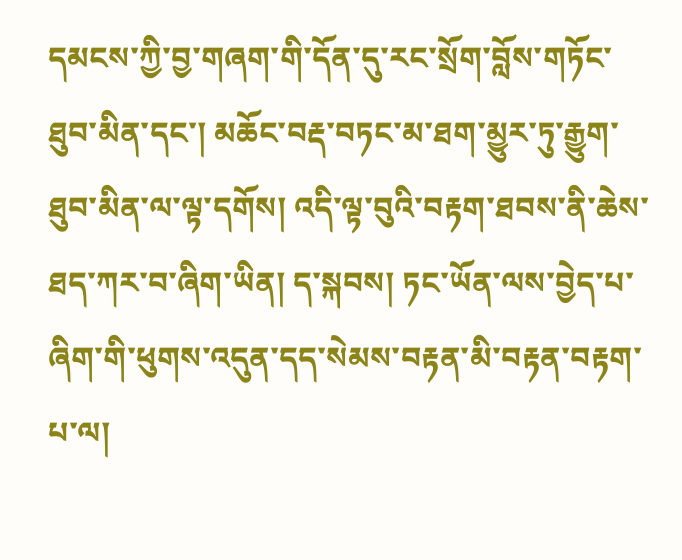དམངས་ཀྱི་བྱ་གཞག་གི་དོན་དུ་རང་སྲོག་བློས་གཏོང་ཐུབ་མིན་དང་། མཆོང་བརྡ་བཏང་མ་ཐག་མྱུར་ཏུ་རྒྱུག་ཐུབ་མིན་ལ་ལྟ་དགོས། འདི་ལྟ་བུའི་བརྟག་ཐབས་ནི་ཆེས་ཐད་ཀར་བ་ཞིག་ཡིན། ད་སྐབས། ཏང་ཡོན་ལས་བྱེད་པ་ཞིག་གི་ཕུགས་འདུན་དད་སེམས་བརྟན་མི་བརྟན་བརྟག་པ་ལ།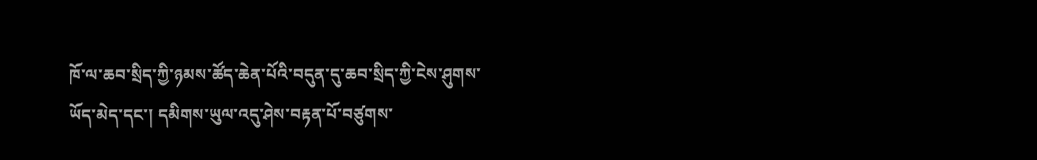ཁོ་ལ་ཆབ་སྲིད་ཀྱི་ཉམས་ཚོད་ཆེན་པོའི་བདུན་དུ་ཆབ་སྲིད་ཀྱི་ངེས་ཤུགས་ཡོད་མེད་དང་། དམིགས་ཡུལ་འདུ་ཤེས་བརྟན་པོ་བཙུགས་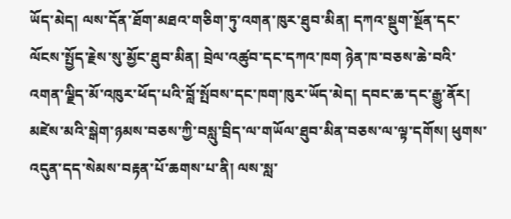ཡོད་མེད། ལས་དོན་ཐོག་མཐའ་གཅིག་ཏུ་འགན་ཁུར་ཐུབ་མིན། དཀའ་སྡུག་སྔོན་དང་ལོངས་སྤྱོད་རྗེས་སུ་མྱོང་ཐུབ་མིན། བྲེལ་འཚུབ་དང་དཀའ་ཁག ཉེན་ཁ་བཅས་ཆེ་བའི་འགན་ལྗིད་མོ་འཁུར་ཕོད་པའི་བློ་སྤོབས་དང་ཁག་ཁུར་ཡོད་མེད། དབང་ཆ་དང་རྒྱུ་ནོར། མཛེས་མའི་སྒེག་ཉམས་བཅས་ཀྱི་བསླུ་བྲིད་ལ་གཡོལ་ཐུབ་མིན་བཅས་ལ་ལྟ་དགོས། ཕུགས་འདུན་དད་སེམས་བརྟན་པོ་ཆགས་པ་ནི། ལས་སླ་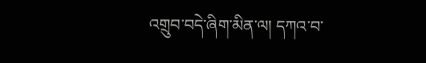འགྲུབ་བདེ་ཞིག་མིན་ལ། དཀའ་བ་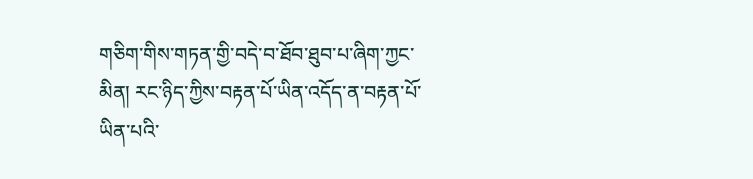གཅིག་གིས་གཏན་གྱི་བདེ་བ་ཐོབ་ཐུབ་པ་ཞིག་ཀྱང་མིན། རང་ཉིད་ཀྱིས་བརྟན་པོ་ཡིན་འདོད་ན་བརྟན་པོ་ཡིན་པའི་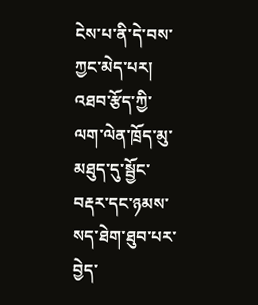ངེས་པ་ནི་དེ་བས་ཀྱང་མེད་པར། འཐབ་རྩོད་ཀྱི་ལག་ལེན་ཁྲོད་མུ་མཐུད་དུ་སྦྱོང་བརྡར་དང་ཉམས་སད་ཐེག་ཐུབ་པར་བྱེད་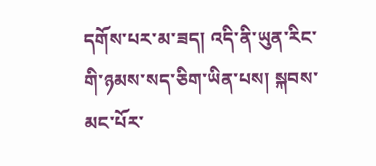དགོས་པར་མ་ཟད། འདི་ནི་ཡུན་རིང་གི་ཉམས་སད་ཅིག་ཡིན་པས། སྐབས་མང་པོར་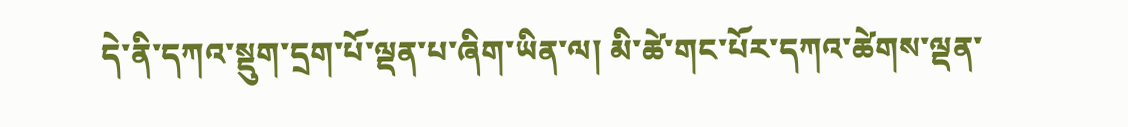དེ་ནི་དཀའ་སྡུག་དྲག་པོ་ལྡན་པ་ཞིག་ཡིན་ལ། མི་ཚེ་གང་པོར་དཀའ་ཚེགས་ལྡན་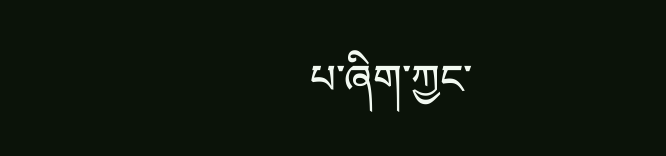པ་ཞིག་ཀྱང་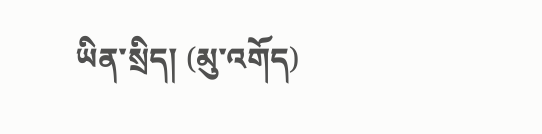ཡིན་སྲིད། (མུ་འགོད)